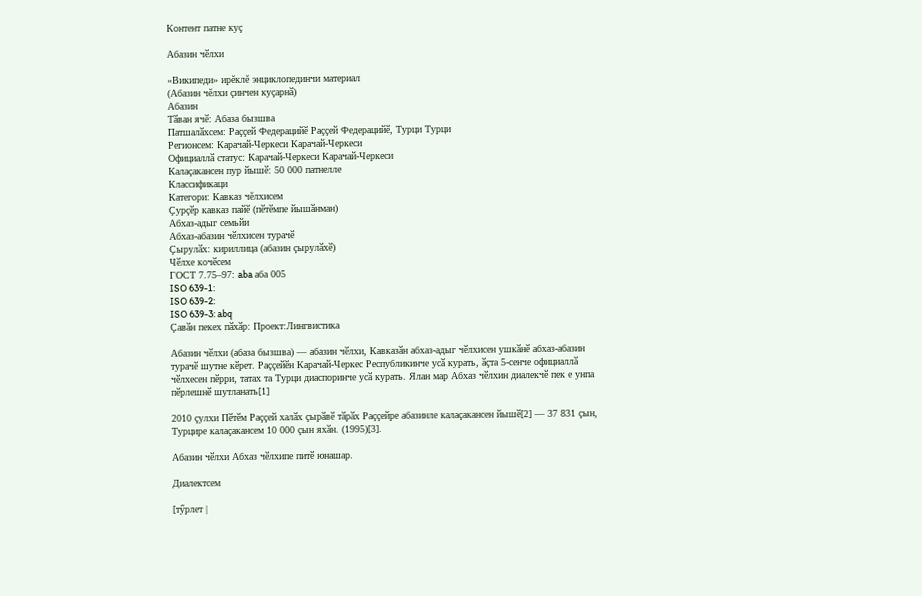Контент патне куҫ

Абазин чӗлхи

«Википеди» ирĕклĕ энциклопединчи материал
(Абазин чĕлхи ҫинчен куҫарнӑ)
Абазин
Тӑван ячӗ: Абаза бызшва
Патшалӑхсем: Раҫҫей Федерацийӗ Раҫҫей Федерацийӗ, Турци Турци
Регионсем: Карачай-Черкеси Карачай-Черкеси
Официаллӑ статус: Карачай-Черкеси Карачай-Черкеси
Калаҫакансен пур йышӗ: 50 000 патнелле
Классификаци
Категори: Кавказ чĕлхисем
Ҫурҫӗр кавказ пайӗ (пӗтӗмпе йышӑнман)
Абхаз-адыг семьйи
Абхаз-абазин чӗлхисен турачӗ
Ҫырулӑх: кириллица (абазин ҫырулӑхӗ)
Чӗлхе кочӗсем
ГОСТ 7.75–97: aba аба 005
ISO 639-1:
ISO 639-2:
ISO 639-3: abq
Ҫавӑн пекех пӑхӑр: Проект:Лингвистика

Абазин чӗлхи (абаза бызшва) — абазин чӗлхи, Кавказӑн абхаз-адыг чӗлхисен ушкӑнӗ абхаз-абазин турачӗ шутне кӗрет. Раҫҫейӗн Карачай-Черкес Республикинче усӑ курать, ӑҫта 5-сенче официаллӑ чӗлхесен пӗрри, татах та Турци диаспоринче усӑ курать. Ялан мар Абхаз чӗлхин диалекчӗ пек е унпа пӗрлешнӗ шутланать[1]

2010 ҫулхи Пӗтӗм Раҫҫей халӑх ҫырӑвӗ тӑрӑх Раҫҫейре абазинле калаҫакансен йышӗ[2] — 37 831 ҫын, Турцире калаҫакансем 10 000 ҫын яхӑн. (1995)[3].

Абазин чӗлхи Абхаз чӗлхипе питӗ юнашар.

Диалектсем

[тӳрлет |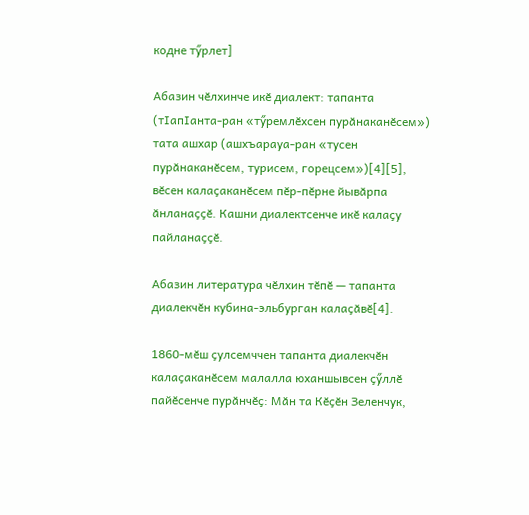кодне тӳрлет]

Абазин чӗлхинче икӗ диалект: тапанта (тӀапӀанта-ран «тӳремлӗхсен пурӑнаканӗсем») тата ашхар (ашхъарауа-ран «тусен пурӑнаканӗсем, турисем, горецсем»)[4][5], вӗсен калаҫаканӗсем пӗр-пӗрне йывӑрпа ӑнланаҫҫӗ. Кашни диалектсенче икӗ калаҫу пайланаҫҫӗ.

Абазин литература чӗлхин тӗпӗ — тапанта диалекчӗн кубина-эльбурган калаҫӑвӗ[4].

1860-мӗш ҫулсемччен тапанта диалекчӗн калаҫаканӗсем малалла юханшывсен ҫӳллӗ пайӗсенче пурӑнчӗҫ: Мӑн та Кӗҫӗн Зеленчук,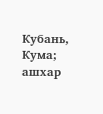Кубань, Кума; ашхар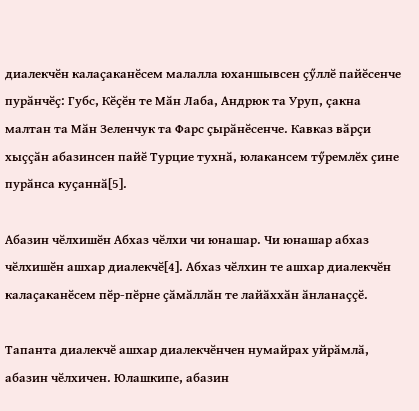диалекчӗн калаҫаканӗсем малалла юханшывсен ҫӳллӗ пайӗсенче пурӑнчӗҫ: Губс, Кӗҫӗн те Мӑн Лаба, Андрюк та Уруп, çакна малтан та Мӑн Зеленчук та Фарс ҫырӑнӗсенче. Кавказ вӑрҫи хыҫҫӑн абазинсен пайӗ Турцие тухнӑ, юлакансем тӳремлӗх ҫине пурӑнса куҫаннӑ[5].

Абазин чӗлхишӗн Абхаз чӗлхи чи юнашар. Чи юнашар абхаз чӗлхишӗн ашхар диалекчӗ[4]. Абхаз чӗлхин те ашхар диалекчӗн калаҫаканӗсем пӗр-пӗрне ҫӑмӑллӑн те лайӑххӑн ӑнланаҫҫӗ.

Тапанта диалекчӗ ашхар диалекчӗнчен нумайрах уйрӑмлӑ, абазин чӗлхичен. Юлашкипе, абазин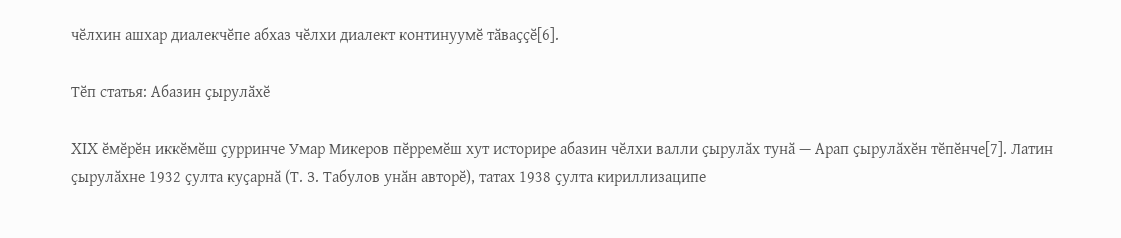чӗлхин ашхар диалекчӗпе абхаз чӗлхи диалект континуумӗ тӑваҫҫӗ[6].

Тӗп статья: Абазин ҫырулӑхӗ

XIX ӗмӗрӗн иккӗмӗш ҫурринче Умар Микеров пӗрремӗш хут историре абазин чӗлхи валли ҫырулӑх тунӑ — Арап ҫырулӑхӗн тӗпӗнче[7]. Латин ҫырулӑхне 1932 ҫулта куҫарнӑ (Т. З. Табулов унӑн авторӗ), татах 1938 ҫулта кириллизаципе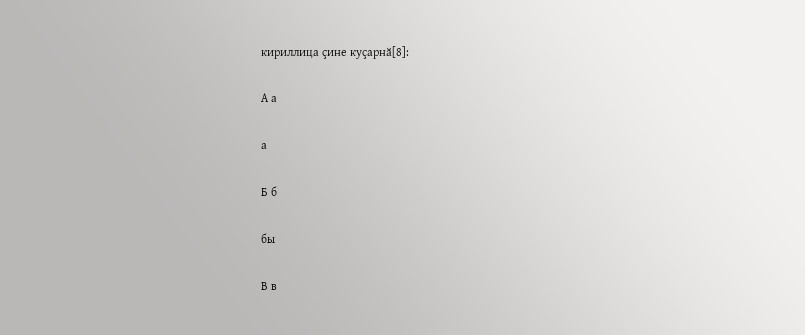кириллица ҫине куҫарнӑ[8]:

А а

а

Б б

бы

В в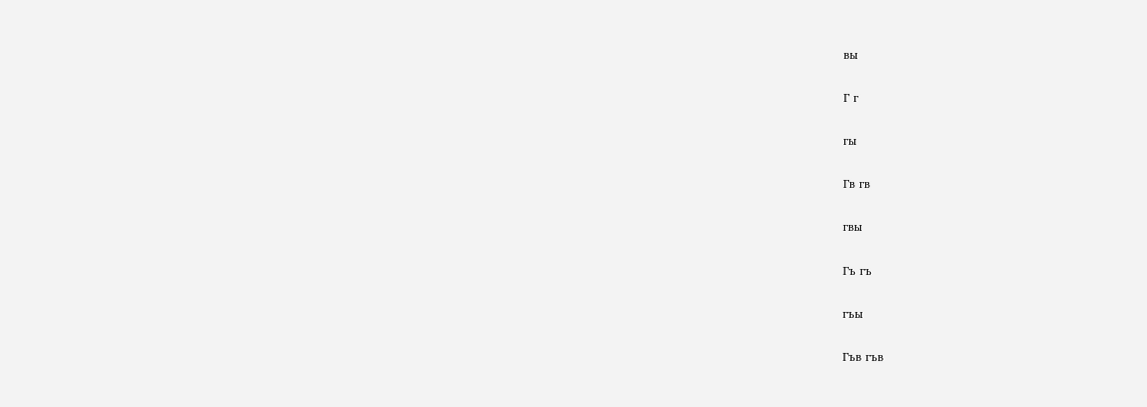вы

Г г

гы

Гв гв

гвы

Гъ гъ

гъы

Гъв гъв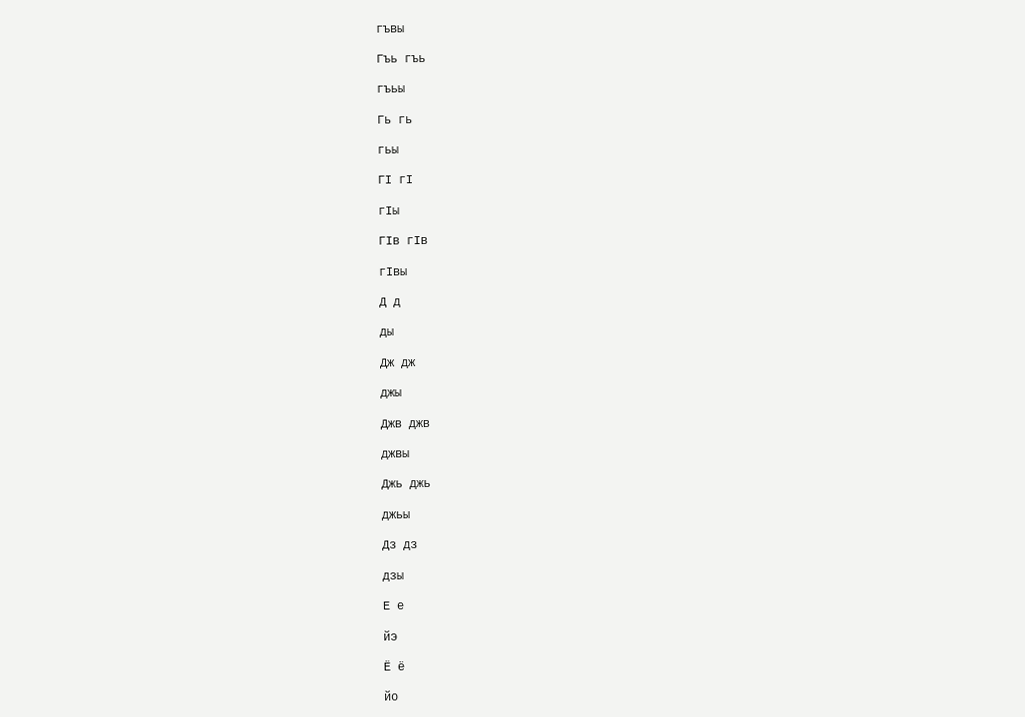гъвы

Гъь гъь

гъьы

Гь гь

гьы

ГӀ гӀ

гӀы

ГӀв гӀв

гӀвы

Д д

ды

Дж дж

джы

Джв джв

джвы

Джь джь

джьы

Дз дз

дзы

Е е

йэ

Ё ё

йо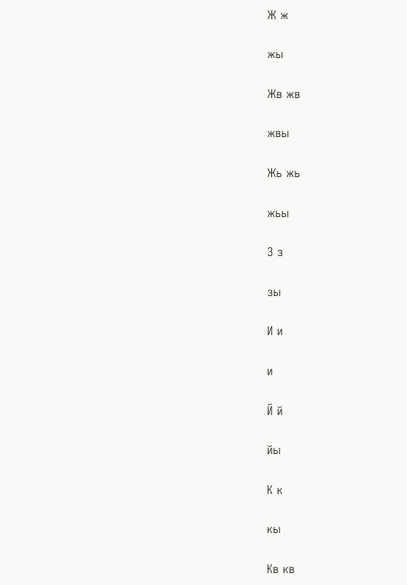Ж ж

жы

Жв жв

жвы

Жь жь

жьы

З з

зы

И и

и

Й й

йы

К к

кы

Кв кв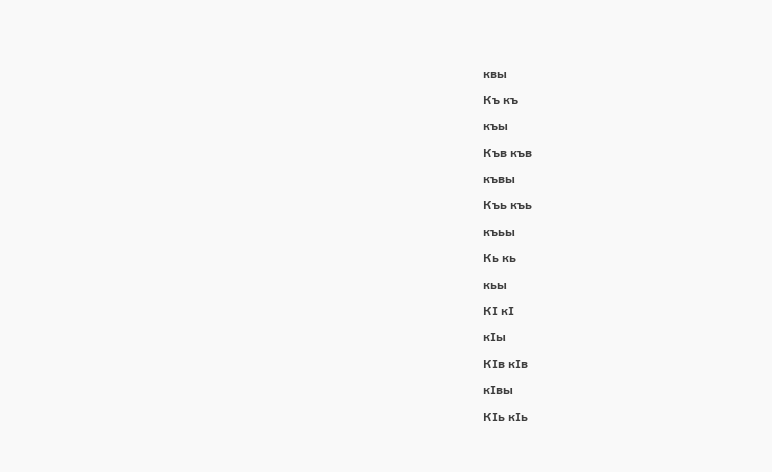квы

Къ къ

къы

Къв къв

къвы

Къь къь

къьы

Кь кь

кьы

КӀ кӀ

кӀы

КӀв кӀв

кӀвы

КӀь кӀь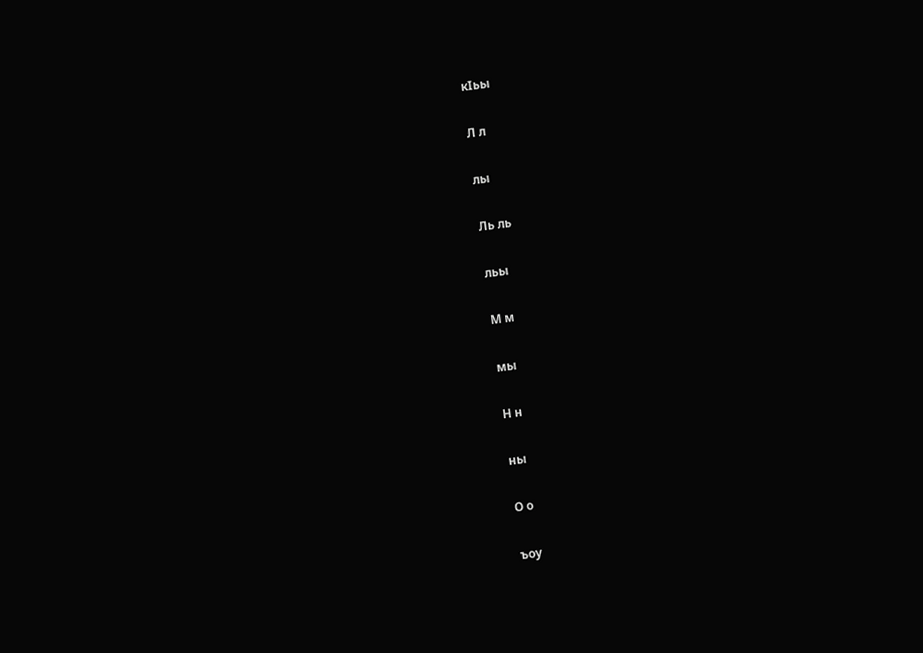кӀьы

Л л

лы

Ль ль

льы

М м

мы

Н н

ны

О о

ъоу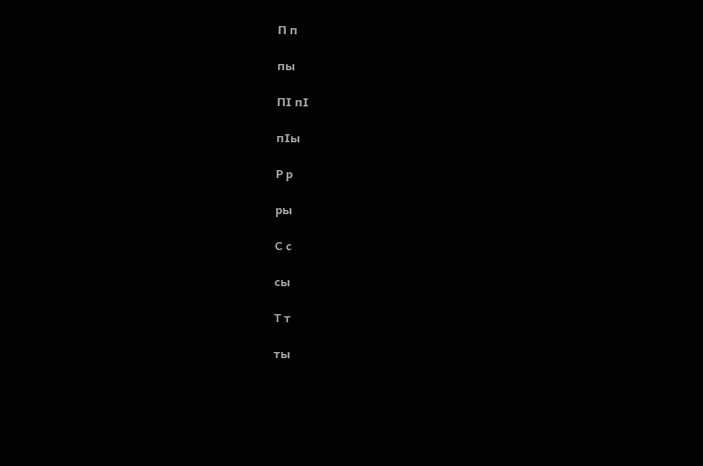П п

пы

ПӀ пӀ

пӀы

Р р

ры

С с

сы

Т т

ты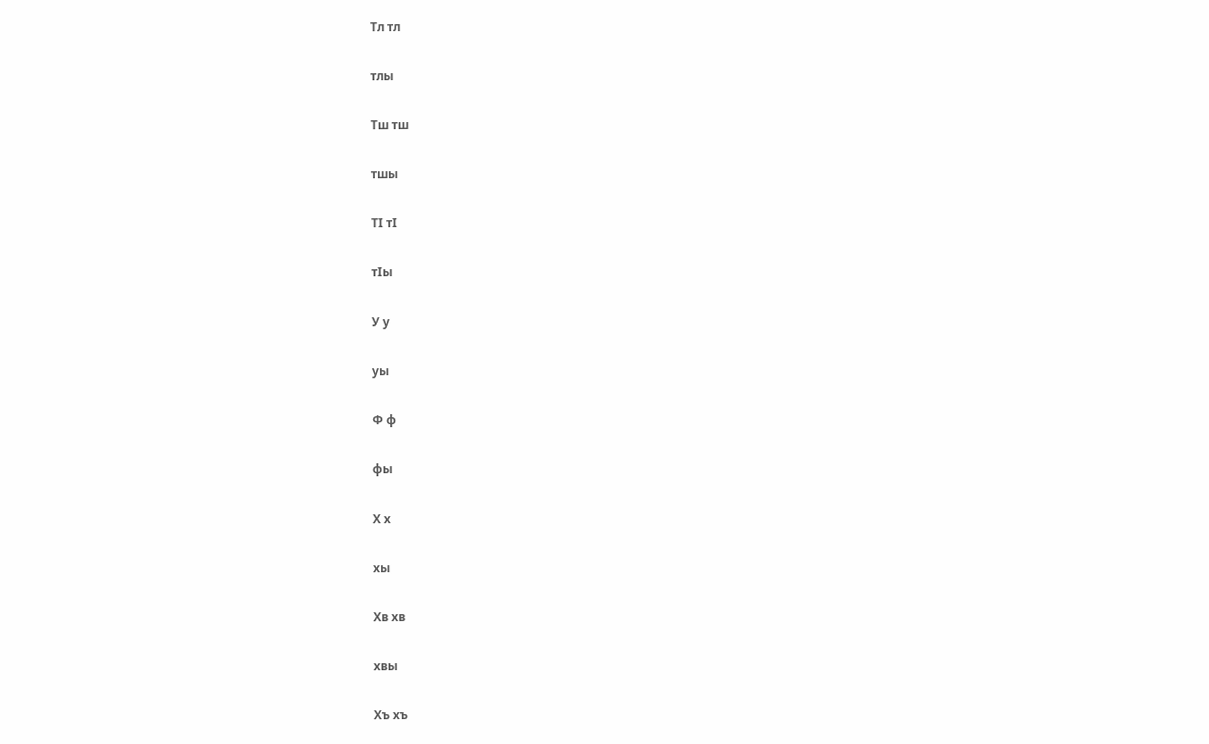Тл тл

тлы

Тш тш

тшы

ТӀ тӀ

тӀы

У у

уы

Ф ф

фы

Х х

хы

Хв хв

хвы

Хъ хъ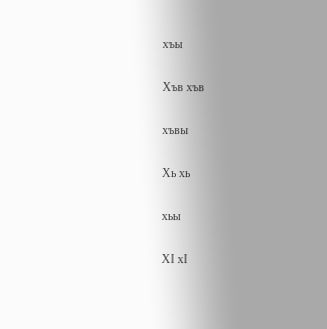хъы

Хъв хъв

хъвы

Хь хь

хьы

ХӀ хӀ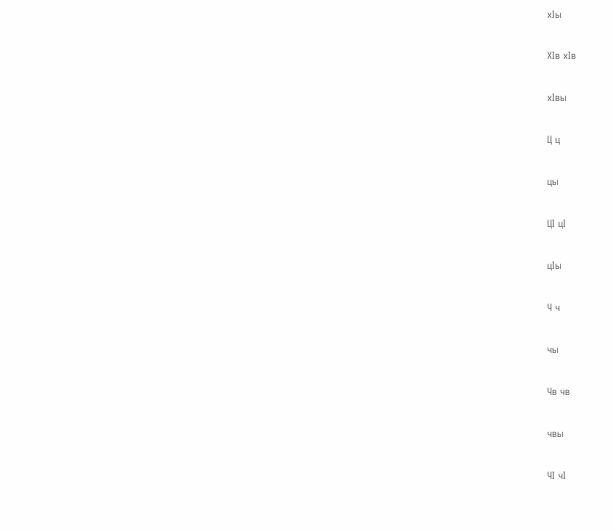хӀы

ХӀв хӀв

хӀвы

Ц ц

цы

ЦӀ цӀ

цӀы

Ч ч

чы

Чв чв

чвы

ЧӀ чӀ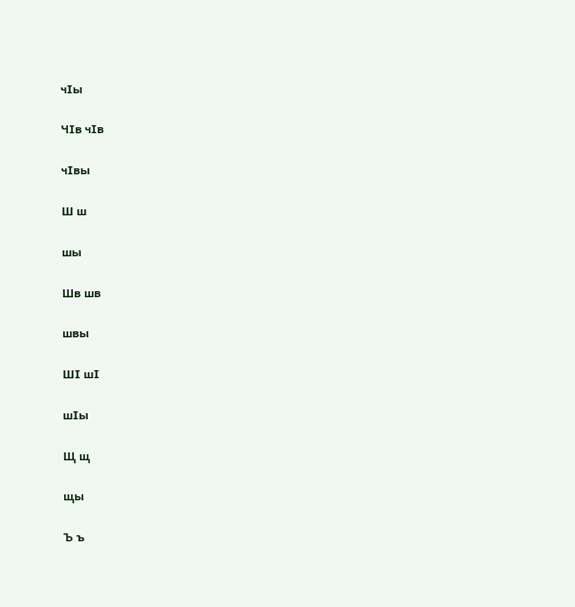чӀы

ЧӀв чӀв

чӀвы

Ш ш

шы

Шв шв

швы

ШӀ шӀ

шӀы

Щ щ

щы

Ъ ъ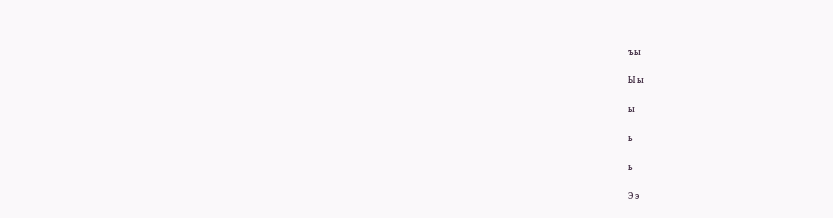ъы

Ы ы

ы

ь

ь

Э э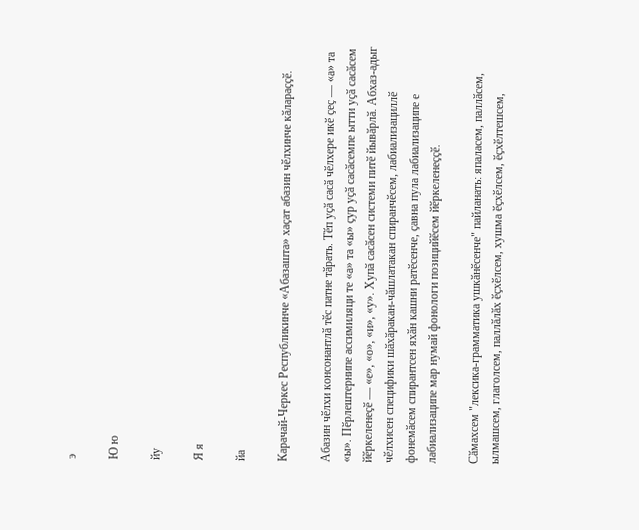э

Ю ю

йу

Я я

йа

Карачай-Черкес Республикинче «Абазашта» хаҫат абазин чӗлхинче кӑлараҫҫӗ.

Абазин чӗлхи консонантлӑ тӗс патне тӑрать. Тӗп уҫӑ сасӑ чӗлхере икӗ ҫеҫ — «а» та «ы». Пӗрлештернипе ассимиляци те «а» та «ы» ҫур уҫӑ сасӑсемпе ытти уҫӑ сасӑсем йӗркеленеҫӗ — «е», «о», «и», «у». Хупӑ сасӑсен системи питӗ йывӑрлӑ. Абхаз-адыг чӗлхисен специфики шӑхӑракан-чӑшлатакан спиранчӗсем, лабиализациллӗ фонемӑсем спирантсен яхӑн кашни ратӗсенче, ҫавна пула лабиализаципе е лабиализаципе мар нумай фонологи позицийӗсем йӗркеленеҫҫӗ.

Сӑмахсем "лексика-грамматика ушкӑнӗсенче" пайланать: япаласем, паллӑсем, ылмашсем, глаголсем, паллӑлӑх ӗҫхӗлсем, хушма ӗҫхӗлсем, ӗҫхӗлтешсем,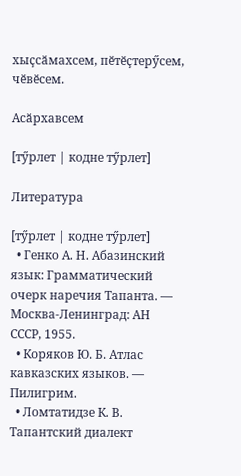хыҫсӑмахсем, пӗтӗҫтерӳсем, чӗвӗсем.

Асӑрхавсем

[тӳрлет | кодне тӳрлет]

Литература

[тӳрлет | кодне тӳрлет]
  • Генко А. Н. Абазинский язык: Грамматический очерк наречия Тапанта. — Москва-Ленинград: АН СССР, 1955.
  • Коряков Ю. Б. Атлас кавказских языков. — Пилигрим.
  • Ломтатидзе К. В. Тапантский диалект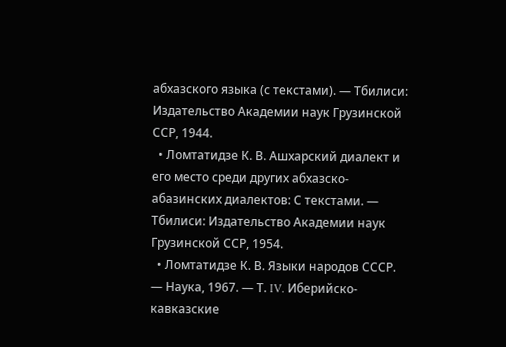абхазского языка (с текстами). — Тбилиси: Издательство Академии наук Грузинской ССР, 1944.
  • Ломтатидзе К. В. Ашхарский диалект и его место среди других абхазско-абазинских диалектов: С текстами. — Тбилиси: Издательство Академии наук Грузинской ССР, 1954.
  • Ломтатидзе К. В. Языки народов СССР. — Наука, 1967. — Т. IV. Иберийско-кавказские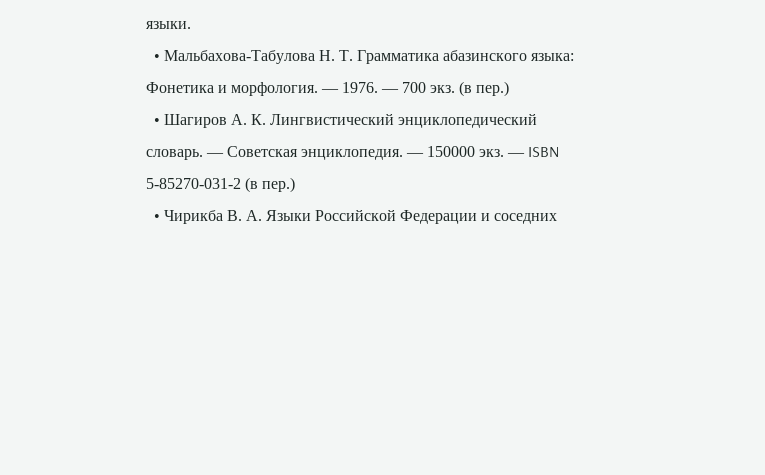языки.
  • Мальбахова-Табулова Н. Т. Грамматика абазинского языка: Фонетика и морфология. — 1976. — 700 экз. (в пер.)
  • Шагиров А. К. Лингвистический энциклопедический словарь. — Советская энциклопедия. — 150000 экз. — ISBN 5-85270-031-2 (в пер.)
  • Чирикба В. А. Языки Российской Федерации и соседних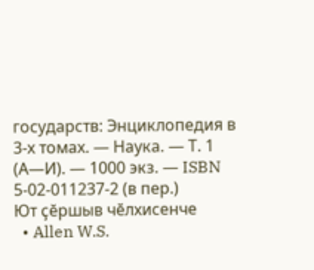государств: Энциклопедия в 3-х томах. — Наука. — Т. 1 (А—И). — 1000 экз. — ISBN 5-02-011237-2 (в пер.)
Ют ҫӗршыв чӗлхисенче
  • Allen W.S.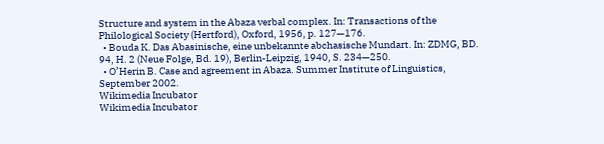Structure and system in the Abaza verbal complex. In: Transactions of the Philological Society (Hertford), Oxford, 1956, p. 127—176.
  • Bouda K. Das Abasinische, eine unbekannte abchasische Mundart. In: ZDMG, BD. 94, H. 2 (Neue Folge, Bd. 19), Berlin-Leipzig, 1940, S. 234—250.
  • O’Herin B. Case and agreement in Abaza. Summer Institute of Linguistics, September 2002.
Wikimedia Incubator
Wikimedia Incubator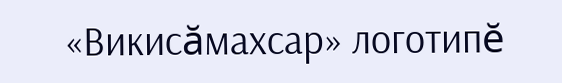«Викисăмахсар» логотипĕ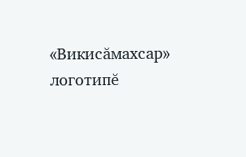«Викисăмахсар» логотипĕ